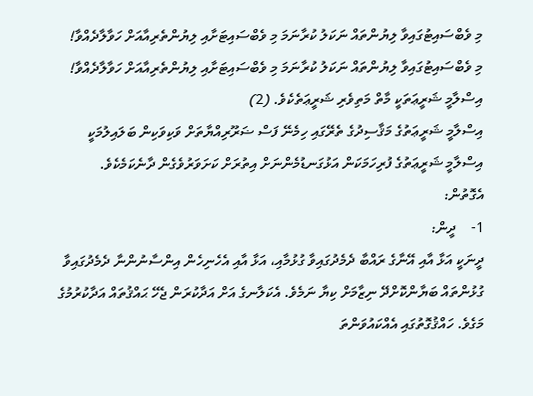މި ވެބްސައިޓުގައިވާ ލިޔުންތައް ނަކަލު ކުރާނަމަ މި ވެބްސައިޓަށާއި ލިޔުންތެރިއާއަށް ހަވާލާދެއްވާ!
މި ވެބްސައިޓުގައިވާ ލިޔުންތައް ނަކަލު ކުރާނަމަ މި ވެބްސައިޓަށާއި ލިޔުންތެރިއާއަށް ހަވާލާދެއްވާ!
އިސްލާމީ ޝަރީޢަތަކީ މާތް މަތިވެރި ޝަރީޢަތެކެވެ. (2)
އިސްލާމީ ޝަރީޢަތުގެ މަޤާސިދުގެ ތެރޭގައި ހިމެނޭ ފަސް ޟަރޫރިއްޔާތަށް ވަކިވަކިން ބަލައިލުމަކީ އިސްލާމީ ޝަރީޢަތުގެ ފުރިހަމަކަން އަޅުގަނޑުމެންނަށް އިތުރަށް ކަށަވަރުވެގެން ދާނެކަމެކެވެ.
އެގޮތުން:
1-    ދީން:
ދީނަކީ އަޅާ އާއި އޭނާގެ ރައްބާ ދެމެދުގައިވާ ގުޅުމާއި، އަޅާ އާއި އެހެނިހެން އިންސާނުންނާ ދެމެދުގައިވާ ގުޅުންތައް ބަޔާންކޮށްދޭ ނިޒާމަށް ކިޔާ ނަމެވެ. އެކަލާނގެ އަށް އަދާކުރަން ޖެހޭ ޙައްޤުތައް އަދާކުރުމުގެ މަގެވެ. ހައްޤުގޮތުގައި އެއްކައުވަންތަ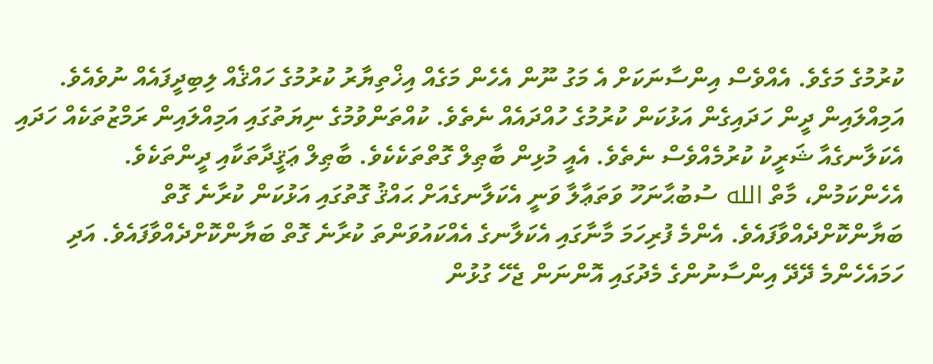ކުރުމުގެ މަގެވެ. އެއްވެސް އިންސާނަކަށް އެ މަގު ނޫން އެހެން މަގެއް އިޚްތިޔާރު ކުރުމުގެ ހައްޤެއް ލިބިދީފައެއް ނުވެއެވެ. އަމިއްލައިން ދީން ހަދައިގެން އަޅުކަން ކުރުމުގެ ހުއްދައެއް ނެތެވެ. ކުއްތަންވުމުގެ ނިޔަތުގައި އަމިއްލައިން ރަމްޒުތަކެއް ހަދައި އެކަލާނގެއާ ޝަރީކު ކުރުމެއްވެސް ނެތެވެ. އެއީ މުޅިން ބާޠިލް ގޮތްތަކެކެވެ. ބާޠިލް ޢަޤީދާތަކާއި ދީންތަކެވެ.
އެހެންކަމުން، މާތް الله ސުބުޙާނަހޫ ވަތަޢާލާ ވަނީ އެކަލާނގެއަށް ޙައްޤު ގޮތުގައި އަޅުކަން ކުރާނެ ގޮތް ބަޔާންކޮށްދެއްވާފައެވެ. އެންމެ ފުރިހަމަ މާނާގައި އެކަލާނގެ އެއްކައުވަންތަ ކުރާނެ ގޮތް ބަޔާންކޮށްދެއްވާފައެވެ. އަދި ހަމައެހެންމެ ދޭދޭ އިންސާނުންގެ މެދުގައި އޮންނަން ޖެހޭ ގުޅުން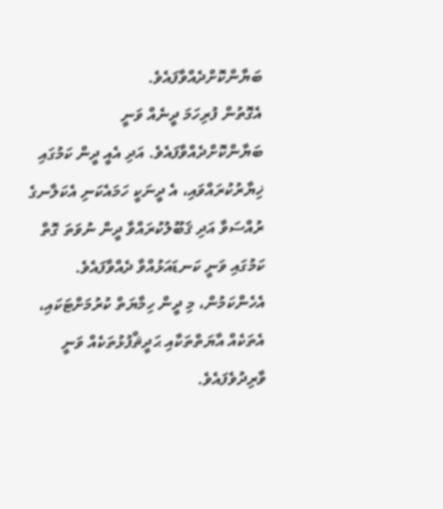ބަޔާންކޮށްދެއްވާފައެވެ.
އެގޮތުން ފުރިހަމަ ދީނެއް ވަނީ ބަޔާންކޮށްދެއްވާފައެވެ. އަދި އެއީ ދީން ކަމުގައި ޚިޔާރުކުރައްވައި، އެ ދީނަކީ ހަމައެކަނި އެކަލާނގެ ރުއްސަވާ އަދި ޤަބޫލުކުރައްވާ ދީން ނުވަތަ ގޮތް ކަމުގައި ވަނީ ކަނޑައަޅުއްވާ ދެއްވާފައެވެ.
އެހެންކަމުން، މި ދީން ހިމާޔަތް ކުރުމަށްޓަކައި، އެތަކެއް އާޔަތްތަކާއި ޙަދީޘްފުޅުތަކެއް ވަނީ ވާރިދުވެފައެވެ.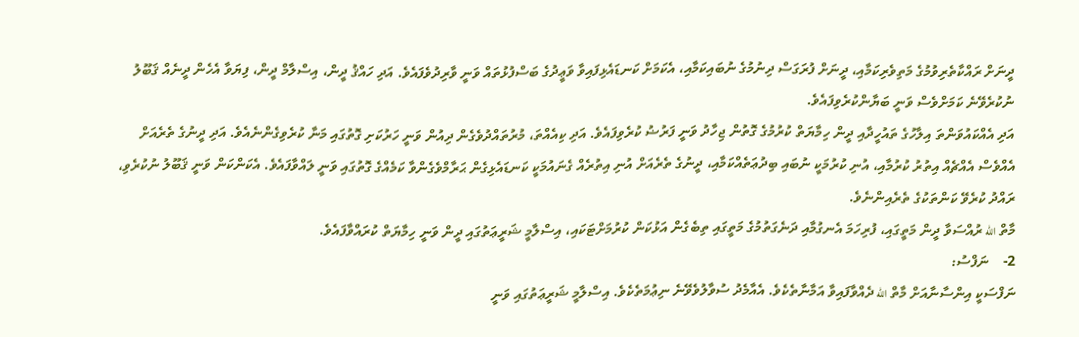ދީނަށް ރައްކާތެރިވުމުގެ މަތިވެރިކަމާއި، ދީނަށް ފުރަގަސް ދިނުމުގެ ނުބައިކަމާއި، އެކަމަށް ކަނޑައެޅިފައިވާ ވަޢީދުގެ ބަސްފުޅުތައް ވަނީ ވާރިދުވެފައެވެ. އަދި ހައްޤު ދީން، އިސްލާމް ދީން، ފިޔަވާ އެހެން ދީނެއް ޤަބޫލު ނުކުރެވޭނެ ކަމަށްވެސް ވަނީ ބަޔާންކުރެވިފައެވެ.
އަދި އެއްކައުވަންތަ އިލާހުގެ ތައުހީދާއި ދީން ހިމާޔަތް ކުރުމުގެ ގޮތުން ޖިހާދު ވަނީ ފަރުޟު ކުރެވިފައެވެ. އަދި ކިއެއްތަ، މުރުތައްދުވެގެން ދިއުން ވަނީ ހަރުކަށި ގޮތުގައި މަނާ ކުރެވިގެންނެއެވެ. އަދި ދީނުގެ ތެރެއަށް އެއްވެސް އެއްޗެއް އިތުރު ކުރުމާއި، އުނި ކުރުމަކީ ނުބައި ބިދުޢަތެއްކަމާއި، ދީނުގެ ތެރެއަށް އުނި އިތުރެއް ގެނައުމަކީ ކަނޑައެޅިގެން ޙަރާމްވެގެންވާ ކަމެއްގެ ގޮތުގައި ވަނީ ލައްވާފައެވެ. އެކަންކަން ވަނީ ޤަބޫލު ނުކުރެވި، ރައްދު ކުރެވޭ ކަންތަކުގެ ތެރެއިންނެވެ.
މާތް الله ރުއްސަވާ ދީން މަތީގައި، ފުރިހަމަ އެނގުމާއި ދަނެގަތުމުގެ މަތީގައި ތިބެގެން އަޅުކަން ކުރުމަށްޓަކައި، އިސްލާމީ ޝަރީޢަތުގައި ދީން ވަނީ ހިމާޔަތް ކުރައްވާފައެވެ.
2-    ނަފްސު:
ނަފްސަކީ އިންސާނާއަށް މާތް الله ދެއްވާފައިވާ އަމާނާތެކެވެ. އެއާމެދު ސުވާލުވެވޭނެ ނިޢުމަތެކެވެ. އިސްލާމީ ޝަރީޢަތުގައި ވަނީ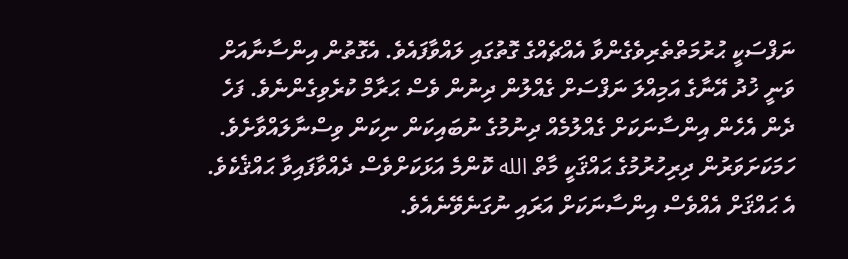ނަފްސަކީ ޙުރުމަތްތެރިވެގެންވާ އެއްޗެއްގެ ގޮތުގައި ލައްވާފައެވެ. އެގޮތުން އިންސާނާއަށް ވަނީ ޚުދު އޭނާގެ އަމިއްލަ ނަފްސަށް ގެއްލުން ދިނުން ވެސް ޙަރާމް ކުރެވިގެންނެވެ. ފަހެ ދެން އެހެން އިންސާނަކަށް ގެއްލުމެއް ދިނުމުގެ ނުބައިކަން ނިކަން ވިސްނާލައްވާށެވެ.
ހަމަކަށަވަރުން ދިރިހުރުމުގެ ޙައްޤަކީ މާތް الله ކޮންމެ އަޅަކަށްވެސް ދެއްވާފައިވާ ޙައްޤެކެވެ. އެ ޙައްޤަށް އެއްވެސް އިންސާނަކަށް އަރައި ނުގަނެވޭނެއެވެ.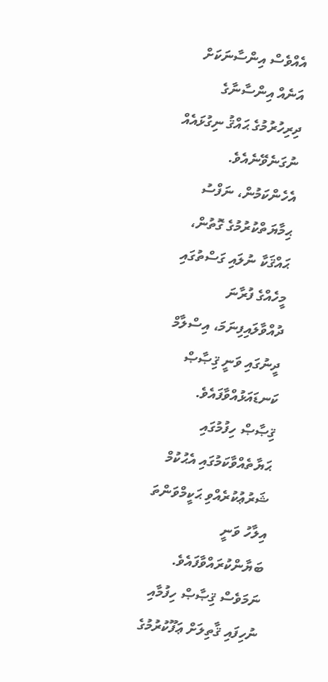އެއްވެސް އިންސާނަކަށް އަނެއް އިންސާނާގެ ދިރިހުރުމުގެ ޙައްޤު ނިގުޅައެއް ނުގަނެވޭނެއެވެ. އެހެންކަމުން، ނަފްސު ޙިމާޔަތްކުރުމުގެ ގޮތުން، ޙައްޤަކާ ނުލައި ގަސްތުގައި މީހެއްގެ ފުރާނަ ދުއްވާލައިފިނަމަ، އިސްލާމް ދީނުގައި ވަނީ ޤިޞާޞް ކަނޑައަޅުއްވާފައެވެ. ޤިޞާޞް ހިފުމުގައި ޙަޔާތެއްވާކަމުގައި އެޙުކުމް ޝަރުޢުކުރެއްވި ޙަކީމްވަންތަ އިލާހު ވަނީ ބަޔާންކުރައްވާފައެވެ. ނަމަވެސް ޤިޞާޞް ހިފުމާއި ނުހިފައި ޤާތިލަށް ޢަފޫކުރުމުގެ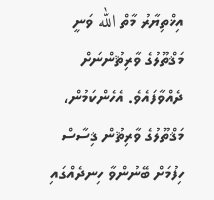އިޚްތިޔާރު މާތް الله ވަނީ މަޤްތޫލުގެ ވާރިޘުންނަށް ދެއްވާފައެވެ. އެހެންކަމުން، މަޤްތޫލުގެ ވާރިޘުން ޤިސާސް ހިފުމަށް ބޭނުންވާ ހިނދެއްގައި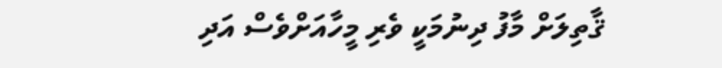ޤާތިލަށް މާފު ދިނުމަކީ ވެރި މީހާއަށްވެސް އަދި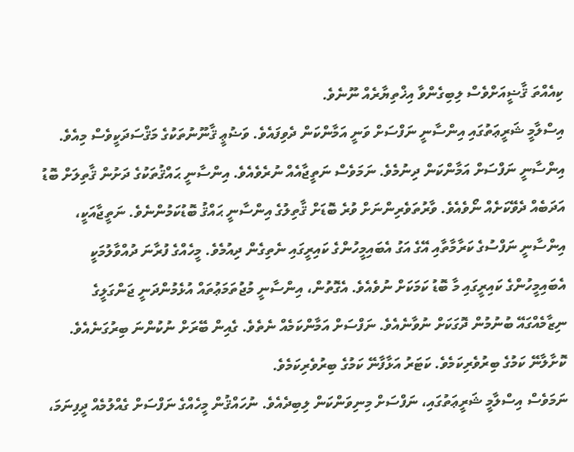ކިއެއްތަ ޤާޟީއަށްވެސް ލިބިގެންވާ އިޚްތިޔާރެއް ނޫނެވެ.
އިސްލާމީ ޝަރީޢަތުގައި އިންސާނީ ނަފްސަށް ވަނީ އަމާންކަން ދެވިފައެވެ. ވަޟުޢީ ޤާނޫނުތަކުގެ މަޤްސަދަކީވެސް މިއެވެ. އިންސާނީ ނަފްސަށް އަމާންކަން ދިނުމެވެ. ނަމަވެސް ނަތީޖާއެއް ނުރެވެއެވެ. އިންސާނީ ޙައްޤުތަކުގެ ދަށުން ޤާތިލަށް ބޮޑު އަދަބެއް ދެވޭކަށެއް ނޯވެއެވެ. ވާރުތަވެރިންނަށް ވުރެ ބޮޑަށް ޤާތިލުގެ އިންސާނީ ޙައްޤު ބޮޑުކަމުންނެވެ. ނަތީޖާއަކީ، އިންސާނީ ނަފްސުގެ ކަރާމާތާއި އޭގެ އަގު އެބައިމީހުންގެ ކައިރީގައި ނެތިގެން ދިއުމެވެ. މީހެއްގެ ފުރާނަ ދުއްވާލުމަކީ އެބައިމީހުންގެ ކައިރީގައި މާ ބޮޑު ކަމަކަށް ނުވެއެވެ. އެގޮތުން، އިންސާނީ މުޖުތަމަޢުތައް އުޅެމުންދަނީ ޖަންގަލީގެ ނިޒާމެއްގައޭ ބުނުމުން ދޮގަކަށް ނުވާނެއެވެ. ނަފްސަށް އަމާންކަމެއް ނެތެވެ. ގެއިން ބޭރަށް ނުކުންނަ ބިރުގަނެއެވެ. ކޮށާލާނޭ ކަމުގެ ބިރުވެރިކަމެވެ. ކަޓަރު އަޅާފާނޭ ކަމުގެ ބިރުވެރިކަމެވެ.
ނަމަވެސް އިސްލާމީ ޝަރީޢަތުގައި، ނަފްސަށް މިނިވަންކަން ލިބިދެއެވެ. ނުހައްޤުން މީހެއްގެ ނަފްސަށް ގެއްލުމެއް ދީފިނަމަ،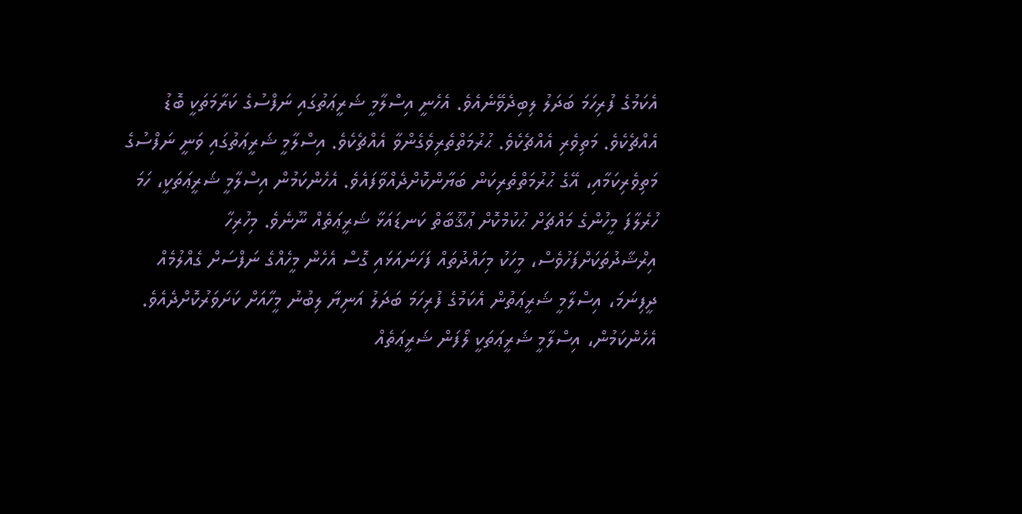އެކަމުގެ ފުރިހަމަ ބަދަލު ލިބިދެވޭނެއެވެ. އެހެނީ އިސްލާމީ ޝަރީޢަތުގައި ނަފްސުގެ ކަރާމަތަކީ ބޮޑު އެއްޗެކެވެ. މަތިވެރި އެއްޗެކެވެ. ޙުރުމަތްތެރިވެގެންވާ އެއްޗެކެވެ. އިސްލާމީ ޝަރީޢަތުގައި ވަނީ ނަފްސުގެ މަތިވެރިކަމާއި، އޭގެ ޙުރުމަތްތެރިކަން ބަޔާންކޮށްދެއްވާފައެވެ. އެހެންކަމުން އިސްލާމީ ޝަރީޢަތަކީ، ހަމަ ހުރެލާފަ މީހުންގެ މައްޗަށް ޙުކުމްކޮށް ޢުޤޫބާތް ކަނޑައަޅާ ޝަރީޢަތެއް ނޫނެވެ. މިހުރިހާ އިރްޝާދުތަކަށްފަހުވެސް، މީހަކު މިހައްދުތައް ފަހަނައަޅައި ގޮސް އެހެން މީހެއްގެ ނަފްސަށް ގެއްލުމެއް ދީފިނަމަ، އިސްލާމީ ޝަރީޢަތުން އެކަމުގެ ފުރިހަމަ ބަދަލު އަނިޔާ ލިބުނު މީހާއަށް ކަށަވަރުކޮށްދެއެވެ.
އެހެންކަމުން، އިސްލާމީ ޝަރީޢަތަކީ ލޯފަން ޝަރީޢަތެއް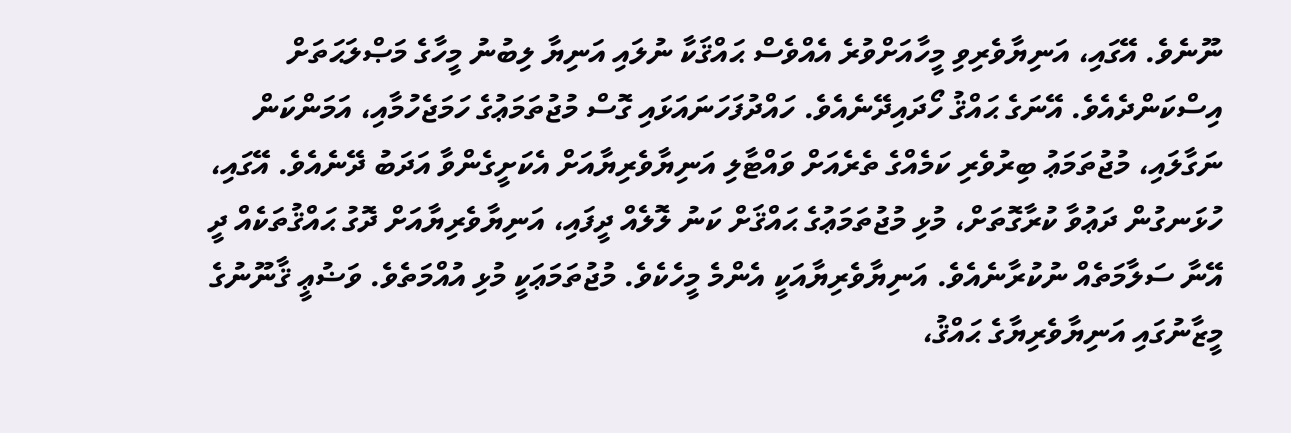ނޫނެވެ. އޭގައި، އަނިޔާވެރިވި މީހާއަށްވުރެ އެއްވެސް ޙައްޤަކާ ނުލައި އަނިޔާ ލިބުނު މީހާގެ މަޞްލަޙަތަށް އިސްކަންދެއެވެ. އޭނަގެ ޙައްޤު ހޯދައިދޭނެއެވެ. ހައްދުފަހަނައަޅައި ގޮސް މުޖުތަމަޢުގެ ހަމަޖެހުމާއި، އަމަންކަން ނަގާލައި، މުޖުތަމަޢު ބިރުވެރި ކަމެއްގެ ތެރެއަށް ވައްޓާލި އަނިޔާވެރިޔާއަށް އެކަށީގެންވާ އަދަބު ދޭނެއެވެ. އޭގައި، ހުޅަނގުން ދަޢުވާ ކުރާގޮތަށް، މުޅި މުޖުތަމަޢުގެ ޙައްޤަށް ކަނު ލޮލެއް ދީފައި، އަނިޔާވެރިޔާއަށް ދޮގު ޙައްޤުތަކެއް ދީ އޭނާ ސަލާމަތެއް ނުކުރާނެއެވެ. އަނިޔާވެރިޔާއަކީ އެންމެ މީހެކެވެ. މުޖުތަމަޢަކީ މުޅި އުއްމަތެވެ. ވަޟުޢީ ޤާނޫނުގެ މީޒާނުގައި އަނިޔާވެރިޔާގެ ޙައްޤު،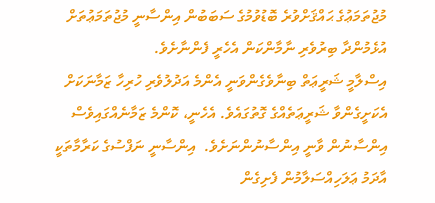މުޖުތަމަޢުގެ ޙައްޤަށްވުރެ ބޮޑުވުމުގެ ސަބަބުން އިންސާނީ މުޖުތަމަޢުތަށް އުޅެމުންދާ ބިރުވެރި ނާމާންކަން އެހެރީ ފެންނާށެވެ.
އިސްލާމީ ޝަރީޢަތް ބިނާވެގެންވަނީ އެންމެ އަދުލުވެރި ހުރިހާ ޒަމާނަކަށް އެކަށީގެންވާ ޝަރީޢަތެއްގެ ގޮތުގައެވެ. އެހެނީ، ކޮންމެ ޒަމާނެއްގައިވެސް އިންސާނުން ވާނީ އިންސާނުންނަށެވެ.  އިންސާނީ ނަފްސުގެ ކަރާމާތަކީ އާދަމު ޢަލަހިއްސަލާމުން ފެށިގެން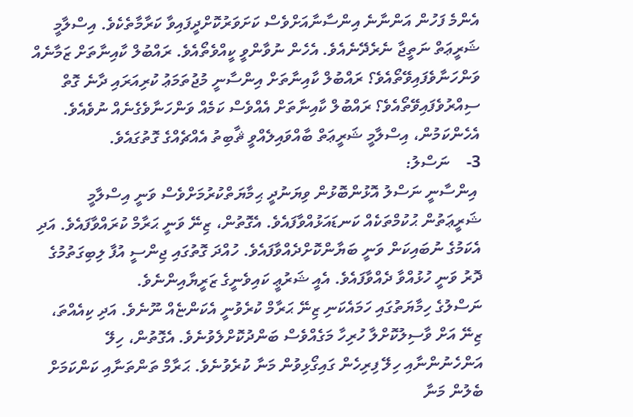އެންމެ ފަހުން އަންނާނެ އިންސާނާއަށްވެސް ކަށަވަރުކޮށްދީފައިވާ ކަރާމާތެކެވެ. އިސްލާމީ ޝަރީޢަތް ނަތީޖާ ނެރެދޭނެއެވެ. އެހެން ނުވާންވީ ކީއްވެތޯއެވެ. ރައްބުލް ކާއިނާތަށް ޒަމާނެއް ވަންހަނާވެފައިވޭތޯއެވެ؟ ރައްބުލް ކާއިނާތަށް އިންސާނީ މުޖުތަމަޢު ކުރިއަރައި ދާނެ ގޮތް ސިއްރުވެފައިވޭތޯއެވެ؟ ރައްބުލް ކާއިނާތަށް އެއްވެސް ކަމެއް ވަންހަނާވެގެނެއް ނުވެއެވެ. އެހެންކަމުން، އިސްލާމީ ޝަރީޢަތް ބާއްވައިލެއްވީ ޘާބިތު އެއްޗެއްގެ ގޮތުގައެވެ.
3-    ނަސްލު:
 އިންސާނީ ނަސްލު އޮޅުންބޮޅުން ވިޔަނުދީ ޙިމާޔަތްކުރުމަށްވެސް ވަނީ އިސްލާމީ ޝަރީޢަތުން ޙުކުމްތަކެއް ކަނޑައަޅުއްވާފައެވެ. އެގޮތުން، ޒިނޭ ވަނީ ޙަރާމް ކުރައްވާފައެވެ. އަދި އެކަމުގެ ނުބައިކަން ވަނީ ބަޔާންކޮށްދެއްވާފައެވެ. ހުއްދަ ގޮތުގައި ޖިންސީ އުފާ ލިބިގަތުމުގެ ދޮރު ވަނީ ހުޅުއްވާ ދެއްވާފައެވެ. އެއީ ޝަރުޢީ ކައިވެނީގެ ޒަރީޔާއިންނެވެ.
ނަސްލުގެ ހިމާޔަތުގައި ހަމައެކަނި ޒިނޭ ޙަރާމް ކުރެވުނީ އެކަންޏެއް ނޫނެވެ. އަދި ކިއެއްތަ، ޒިނޭ އަށް ވާސިލުކޮށްލާ ހުރިހާ މަގެއްވެސް ބަންދުކޮށްލެވުނެވެ. އެގޮތުން، ހިލޭ އަންހެނުންނާއި ހިލޭ ފިރިހެން ގައިގޯޅިވުން މަނާ ކުރެވުނެވެ. ޙަރާމް ތަންތަނާއި ކަންކަމަށް ބެލުން މަނާ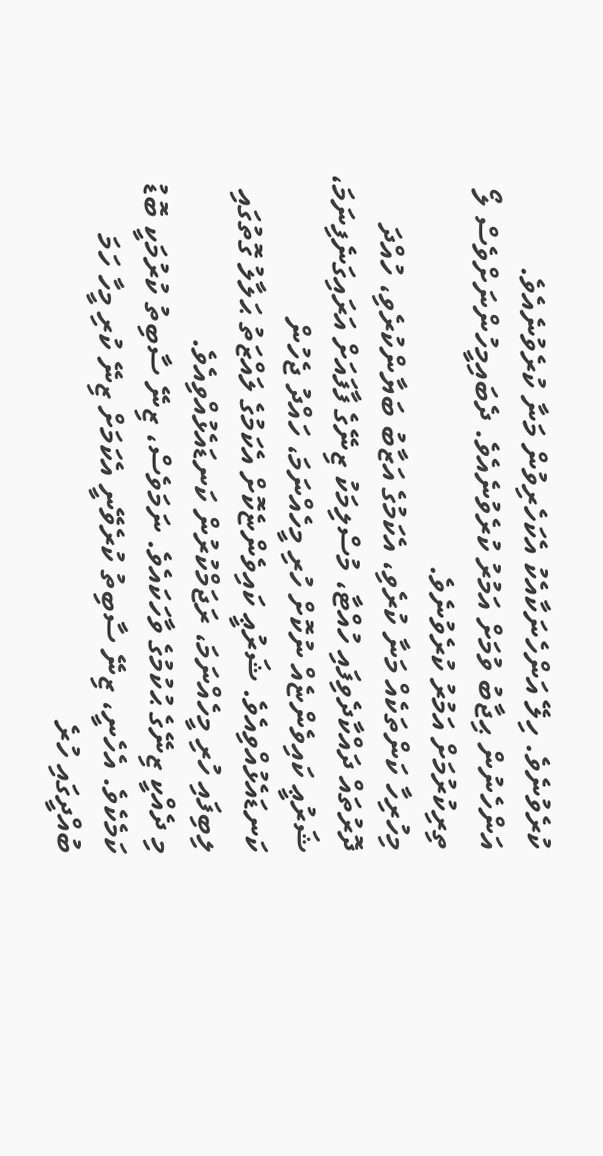ކުރެވުނެވެ. ހިލޭ އަންހެނަކާއެކު އެކަހެރިވުން މަނާ ކުރެވުނެއެވެ. އަންހެނުން ޙިޖާބު ވުމަށް އަމުރު ކުރެވުނެއެވެ. ދެބައިމީހުންނަށްވެސް ލޯ ތިރިކުރުމަށް އަމުރު ކުރެވުނެވެ.
މިހުރިހާ ކަންތަކެއް މަނާ ކުރެވި، އެކަމުގެ އަޒާބު ބަޔާންކުރެވި، ހުއްދަ ދޮރުތައް ދައްކާދެވިފައި ހުއްޓާ، މުސްލިމަކު ޒިނޭގެ ފާފައަށް އަރައިގަނެފިނަމަ، ޝަރުޢީ ކައިވެންޏެއް ނުކޮށް ހުރި މީހެއްނަމަ، ހައްދު ޖެހުން ކަނޑައެޅުއްވިއެވެ. ޝަރުޢީ ކައިވެންޏެކޮށް އެކަމުގެ ލައްޒަތު ޙަލާލު ގޮތުގައި ލިބިފައި ހުރި މީހެއްނަމަ، ރަޖަމްކުރުން ކަނޑައެޅުއްވިއެވެ.
މި ދެއްކީ ޒިނޭގެ ޙުކުމުގެ ވާހަކައެވެ. ނަމަވެސް، ޒިނޭ ސާބިތު ކުރުމަކީ ބޮޑު ކަމެކެވެ. އެހެނީ، ޒިނޭ ސާބިތު ކުރެވޭނީ އެކަމަށް ޒިނޭ ކުރި މީހާ ހަމަ ބުއްދީގައި ހުރެ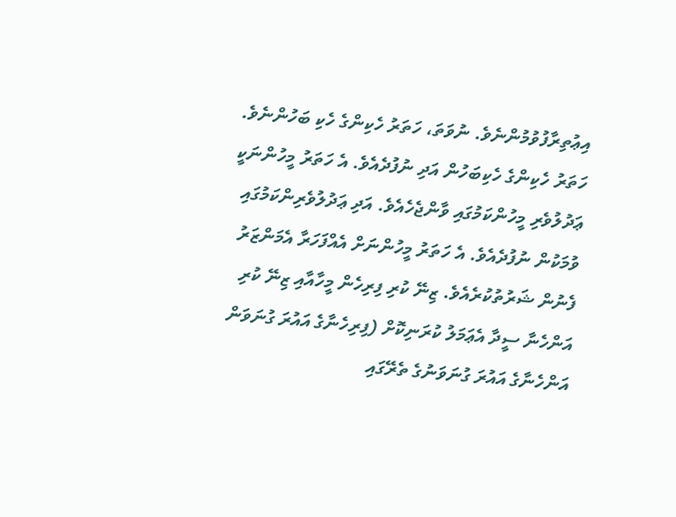އިޢުތިރާފުވުމުންނެވެ. ނުވަތަ، ހަތަރު ހެކިންގެ ހެކި ބަހުންނެވެ. ހަތަރު ހެކިންގެ ހެކިބަހުން އަދި ނުފުދެއެވެ. އެ ހަތަރު މީހުންނަކީ ޢަދުލުވެރި މީހުންކަމުގައި ވާންޖެހެއެވެ. އަދި ޢަދުލުވެރިންކަމުގައި ވުމަކުން ނުފުދެއެވެ. އެ ހަތަރު މީހުންނަށް އެއްފަހަރާ އެމަންޒަރު ފެނުން ޝަރުތުކުރެއެވެ. ޒިނޭ ކުރި ފިރިހެން މީހާއާއި ޒިނޭ ކުރި އަންހެނާ ސީދާ އެޢަމަލު ކުރަނިކޮށް (ފިރިހެނާގެ އައުރަ ގުނަވަން އަންހެނާގެ އައުރަ ގުނަވަނުގެ ތެރޭގައި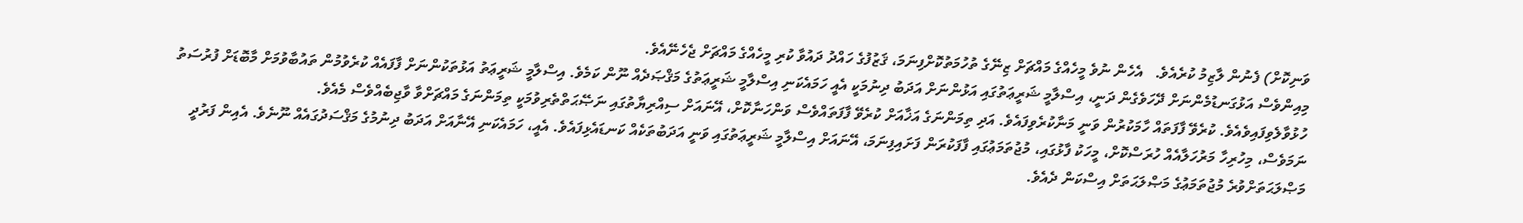ވަނިކޮށް) ފެނުން ލާޒިމު ކުރެއެވެ.   އެހެން ނުވެ މީހެއްގެ މައްޗަށް ޒިނޭގެ ތުހުމަތުކޮށްފިނަމަ، ޤަޒުފުގެ ހައްދު ދައުވާ ކުރި މީހެއްގެ މައްޗަށް ޖެހެނޭއެވެ.
މިއިންވެސް އަޅުގަނޑުމެންނަށް ދޭހަވެގެން ދަނީ، އިސްލާމީ ޝަރީޢަތުގައި އަޅުންނަށް އަދަބު ދިނުމަކީ އެއީ ހަމައެކަނި އިސްލާމީ ޝަރީޢަތުގެ މަޤްޞަދެއް ނޫން ކަމެވެ. އިސްލާމީ ޝަރީޢަތު އަޅުތަކުންނަށް ފާފައެއް ކުރެވުމުން ތައުބާވުމަށް މާބޮޑަށް ފުރުސަތު ހުޅުވާލެވިފައިވެއެވެ. ކުރެވޭ ފާފަތައް ހާމަކުރުން ވަނީ މަނާކުރެވިފައެވެ. އަދި ތިމަންނަގެ އަޚާއަށް ކުރެވޭ ފާފަތައްވެސް ވަންހަނާކޮށް، އޭނައަށް ސިއްރިޔާތުގައި ނަޞޭޙަތްތެރިވުމަކީ ތިމަންނަގެ މައްޗަށްވާ ވާޖިބެއްވެސް މެއެވެ.
ނަމަވެސް، މިހުރިހާ މަރުހަލާއެއް ހުރަސްކޮށް، މީހަކު ފާޅުގައި، މުޖުތަމަޢުގައި ފާފަކުރަން ފަށައިފިނަމަ، އޭނައަށް އިސްލާމީ ޝަރީޢަތުގައި ވަނީ އަދަބުތަކެއް ކަނޑައެޅިފައެވެ. އެއީ، ހަމައެކަނި އޭނާއަށް އަދަބު ދިނުމުގެ މަޤްސަދުގައެއް ނޫނެވެ. އެއިން ފަރުދީ މަޞްލަޙަތަށްވުރެ މުޖުތަމަޢުގެ މަޞްލަޙަތަށް އިސްކަން ދެއެވެ.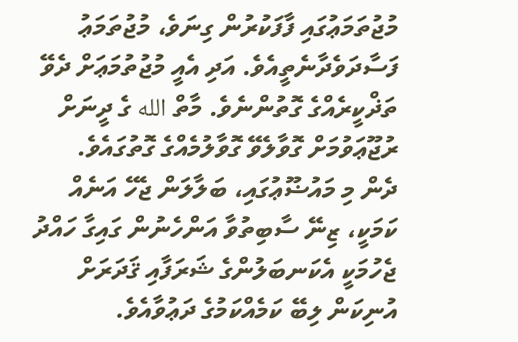މުޖުތަމަޢުގައި ފާފަކުރުން ގިނަވެ، މުޖުތަމަޢު ފަސާދަވެދާނެތީއެވެ. އަދި އެއީ މުޖުތުމަޢަށް ދެވޭ ތަޛްކީރެއްގެ ގޮތުންނެވެ. މާތް الله ގެ ދީނަށް ރުޖޫޢަވުމަށް ގޮވާލެވޭ ގޮވާލުމެއްގެ ގޮތުގައެވެ.
ދެން މި މައުޟޫޢުގައި، ބަލާލަން ޖެހޭ އަނެއް ކަމަކީ، ޒިނޭ ސާބިތުވާ އަންހެނުން ގައިގާ ހައްދު ޖެހުމަކީ އެކަނބަލުންގެ ޝަރަފާއި ޤަދަރަށް އުނިކަން ލިބޭ ކަމެއްކަމުގެ ދަޢުވާއެވެ.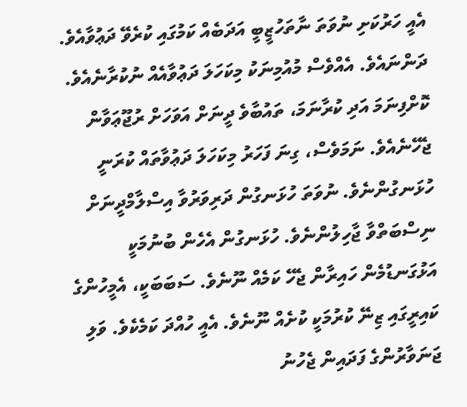އެއީ ހަރުކަށި ނުވަތަ ނާތަހުޒީބީ އަދަބެއް ކަމުގައި ކުރެވޭ ދަޢުވާއެވެ.
ދަންނައެވެ. އެއްވެސް މުއުމިނަކު މިކަހަލަ ދަޢުވާއެއް ނުކުރާނެއެވެ. ކޮށްފިނަމަ އަދި ކުރާނަމަ، ތައުބާވެ ދީނަށް އަވަހަށް ރުޖޫޢަވާން ޖެހޭނެއެވެ. ނަމަވެސް، ގިނަ ފަހަރު މިކަހަލަ ދަޢުވާތައް ކުރަނީ ހުޅަނގުންނެވެ. ނުވަތަ ހުޅަނގުން ދަރިވަރުވާ އިސްލާމްދީނަށް ނިސްބަތްވާ ޖާހިލުންނެވެ. ހުޅަނގުން އެހެން ބުނުމަކީ އަޅުގަނޑުމެން ހައިރާން ޖެހޭ ކަމެއް ނޫނެވެ. ސަބަބަކީ، އެމީހުންގެ ކައިރީގައި ޒިނޭ ކުރުމަކީ ކުށެއް ނޫނެވެ. އެއީ ހުއްދަ ކަމެކެވެ. ވަލި ޖަނަވާރުންގެ ފަދައިން ޖެހުނު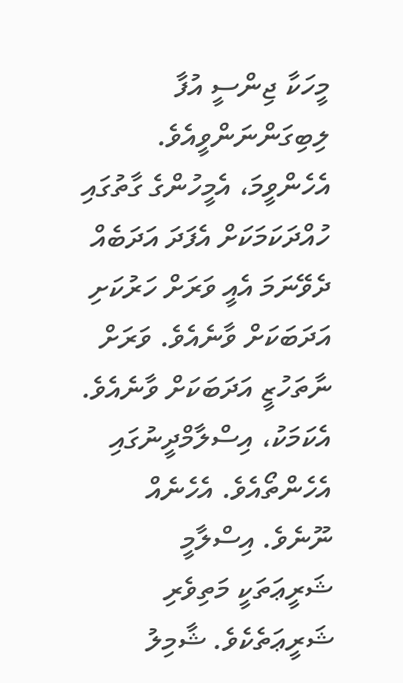މީހަކާ ޖިންސީ އުފާ ލިބިގަންނަންވީއެވެ. އެހެންވީމަ، އެމީހުންގެ ގާތުގައި ހުއްދަކަމަކަށް އެފަދަ އަދަބެއް ދެވޭނަމަ އެއީ ވަރަށް ހަރުކަށި އަދަބަކަށް ވާނެއެވެ. ވަރަށް ނާތަހުޒީ އަދަބަކަށް ވާނެއެވެ. އެކަމަކު، އިސްލާމްދީނުގައި އެހެންތޯއެވެ. އެހެނެއް ނޫނެވެ. އިސްލާމީ ޝަރީޢަތަކީ މަތިވެރި ޝަރީޢަތެކެވެ. ޝާމިލު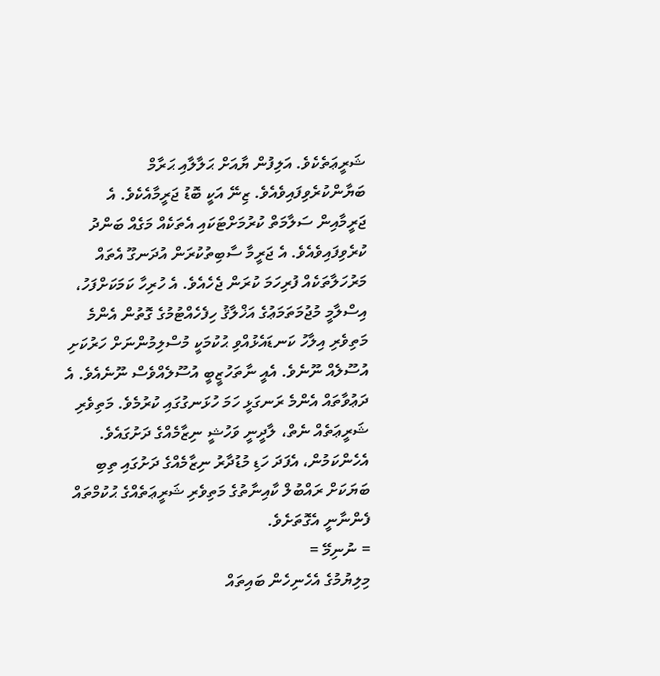ޝަރީޢަތެކެވެ. އަލިފުން ޔާއަށް ޙަލާލާއި ޙަރާމް ބަޔާންކުރެވިފައިވެއެވެ. ޒިނޭ އަކީ ބޮޑު ޖަރީމާއެކެވެ. އެ ޖަރީމާއިން ސަލާމަތް ކުރުމަށްޓަކައި އެތަކެއް މަގެއް ބަންދު ކުރެވިފައިވެއެވެ. އެ ޖަރީމާ ސާބިތުކުރަން އުދަނގޫ އެތައް މަރުހަލާތަކެއް ފުރިހަމަ ކުރަން ޖެހެއެވެ. އެ ހުރިހާ ކަމަކަށްފަހު، އިސްލާމީ މުޖުމަތަމަޢުގެ އަޚްލާޤު ހިފެހެއްޓުމުގެ ގޮތުން އެންމެ މަތިވެރި އިލާހު ކަނޑައެޅުއްވި ޙުކުމަކީ މުސްލިމުންނަށް ހަރުކަށި އުސޫލެއް ނޫނެވެ. އެއީ ނާތަހުޒީބީ އުސޫލެއްވެސް ނޫނެއެވެ. އެ ދަޢުވާތައް އެންމެ ރަނގަޅީ ހަމަ ހުޅަނގުގައި ކުރުމެވެ. މަތިވެރި ޝަރީޢަތެއް ނެތް، ލާދީނީ ވަހުޝީ ނިޒާމެއްގެ ދަށުގައެވެ. އެހެންކަމުން، އެފަދަ ހަޑި މުޑުދާރު ނިޒާމެއްގެ ދަށުގައި ތިބި ބަޔަކަށް ރައްބުލް ކާއިނާތުގެ މަތިވެރި ޝަރީޢަތެއްގެ ޙުކުމްތައް ފެންނާނީ އެގޮތަށެވެ.
= ނުނިމޭ =
މިލިޔުމުގެ އެހެނިހެން ބައިތައް